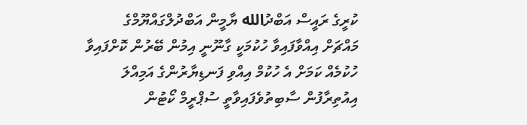ކުރީގެ ރައީސް އަބްދުالله ޔާމީން އަބްދުލްގައްޔޫމްގެ މައްޗަށް އިއްވާފައިވާ ހުކުމަކީ ގާނޫނީ އިމުން ބޭރުން ކޮށްފައިވާ ހުކުމެއް ކަމަށް އެ ހުކުމް އިއްވި ފަނޑިޔާރުންގެ އަމިއްލަ އިއުތިރާފުން ސާބިތުވެފައިވާތީ ސުޕްރީމް ކޯޓުން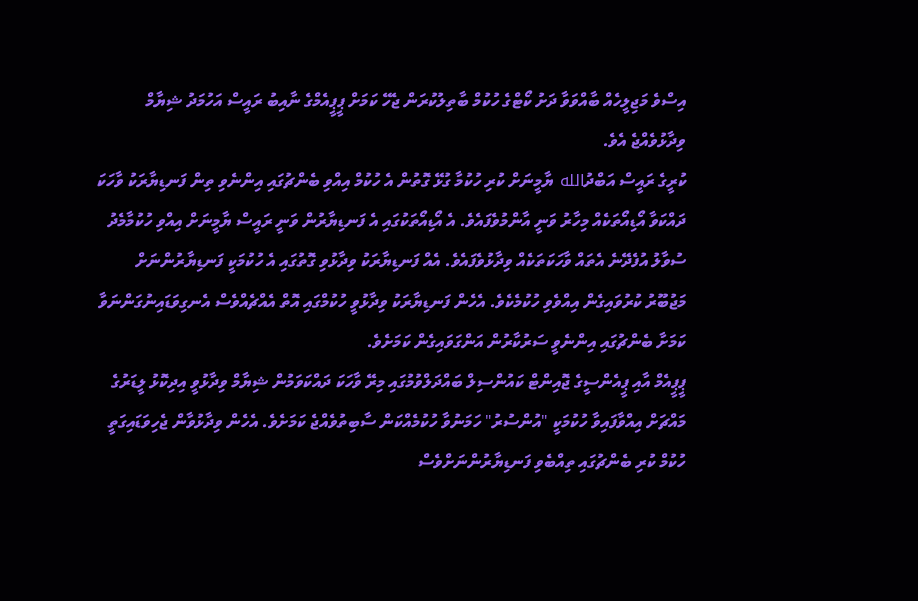އިސްވެ މަޖިލީހެއް ބާއްވަވާ ދަށު ކޯޓްގެ ހުކުމް ބާތިލުކުރަން ޖެހޭ ކަމަށް ޕީޕީއެމްގެ ނާއިބު ރައީސް އަހުމަދު ޝިޔާމް ވިދާޅުވެއްޖެ އެވެ.
ކުރީގެ ރައީސް އަބްދުالله ޔާމީނަށް ކުރި ހުކުމާ ގުޅޭ ގޮތުން އެ ހުކުމް އިއްވި ބެންޗުގައި އިންނެވި ތިން ފަނޑިޔާރަކު ވާހަކަ ދައްކަވާ އޯޑިއޯތަކެއް މިހާރު ވަނީ އާންމުވެފައެވެ. އެ އޯޑިއޯތަކުގައި އެ ފަނޑިޔާރުން ވަނީ ރައީސް ޔާމީނަށް އިއްވި ހުކުމާމެދު ސުވާލު އުފެދޭނެ އެތައް ވާހަކަތަކެއް ވިދާޅުވެފައެވެ. އެއް ފަނޑިޔާރަކު ވިދާޅުވި ގޮތުގައި އެ ހުކުމަކީ ފަނޑިޔާރުންނަށް މަޖުބޫރު ކުރުވައިގެން އިއްވެވި ހުކުމެކެވެ. އެހެން ފަނޑިޔާރަކު ވިދާޅުވީ ހުކުމްގައި އޮތް އެއްޗެއްވެސް އެނގިވަޑައިނުގަންނަވާ ކަމަށާ ބެންޗުގައި އިންނެވީ ސަރުކާރުން އަންގަވައިގެން ކަމަށެވެ.
ޕީޕީއެމް އާއި ޕީއެންސީގެ ޖޮއިންޓް ކައުންސިލް ބައްދަލްވުމުގައި މިރޭ ވާހަކަ ދައްކަވަމުން ޝިޔާމް ވިދާޅުވީ އިދިކޮޅު ލީޑަރުގެ މައްޗަށް އިއްވާފައިވާ ހުކުމަކީ "އުންސުރު" ހަމަނުވާ ހުކުމެއްކަން ސާބިތުވެއްޖެ ކަމަށެވެ. އެހެން ވިދާޅުވާން ޖެހިވަޑައިގަތީ ހުކުމް ކުރި ބެންޗުގައި ތިއްބެވި ފަނޑިޔާރުންނަށްވެސް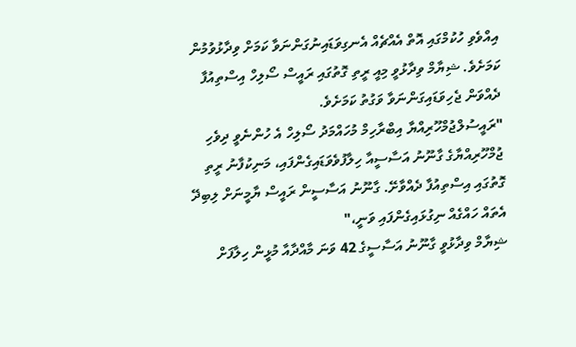އިއްވެވި ހުކުމްގައި އޮތް އެއްޗެއް އެނގިވަޑައިނުގަންނަވާ ކަމަށް ވިދާޅުވުމުން ކަމަށެވެ. ޝިޔާމް ވިދާޅުވީ މިއީ ރީތި ގޮތުގައި ރައީސް ސޯލިހް އިސްތިއުފާ ދެއްވަން ޖެހިވަޑައިގަންނަވާ ވަގުތު ކަމަށެވެ.
"ރައީސުލްޖުމްހޫރިއްޔާ އިބްރާހިމް މުހައްމަދު ސޯލިހް އެ ހުންނެވީ ދިވެހި ޖުމްހޫރިއްޔާގެ ގާނޫނު އަސާސީއާ ހިލާފުވެވަޑައިގެންފައި، މަނިކުފާނު ރީތި ގޮތުގައި އިސްތިއުފާ ދެއްވާށޭ. ގާނޫނު އަސާސީން ރައީސް ޔާމީނަށް ލިބިދޭ އެތައް ހައްގެއް ނިގުޅައިގެންފައި ވަނީ،"
ޝިޔާމް ވިދާޅުވީ ގާނޫނު އަސާސީގެ 42 ވަނަ މާއްދާއާ މުޅީން ހިލާފަށް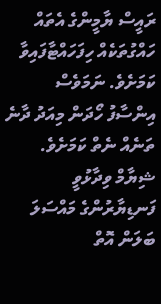ރައީސް ޔާމީންގެ އެތައް ހައްގުތަކެއް ހިފަހައްޓާފައިވާ ކަމަށެވެ. ނަމަވެސް އިންސާފު ހޯދަން މިއަދު ދާނެ ތަނެއް ނެތް ކަމަށެވެ. ޝިޔާމް ވިދާޅުވީ ފަނޑިޔާރުންގެ މައްސަލަ ބަލަން އޮތް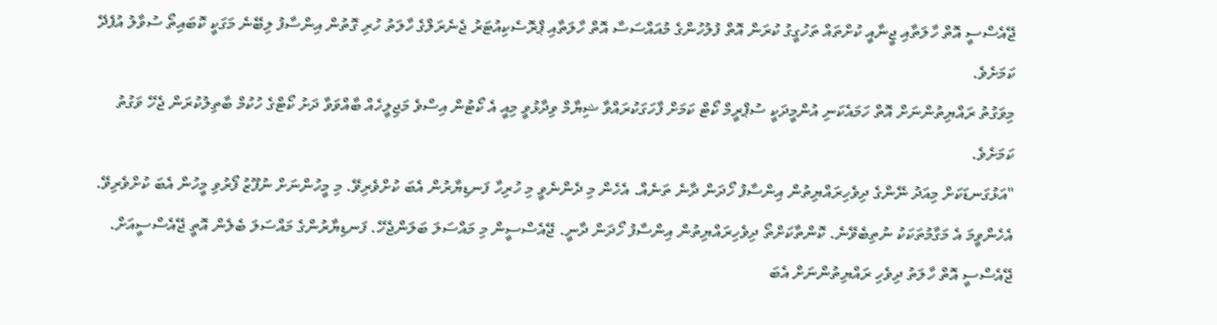ޖޭއެސްސީ އޮތް ހާލަތާއި ޖީނާއީ ކުށްތައް ތަހުގީގު ކުރަން އޮތް ފުލުހުންގެ މުއައްސަސާ އޮތް ހާލަތާއި ޕްރޮސެކިއުޓަރު ޖެނެރަލްގެ ހާލަތު ހުރި ގޮތުން އިންސާފު ލިބޭނެ މަގަކީ ކޮބައިތޯ ސުވާލު އުފެދޭ ކަމަށެވެ.
މިވަގުތު ރައްޔިތުންނަށް އޮތް ހަމައެކަނި އުންމީދަކީ ސުޕްރީމް ކޯޓް ކަމަށް ފާހަގަކުރައްވާ ޝިޔާމް ވިދާޅުވީ މިއީ އެ ކޯޓުން އިސްވެ މަޖިލީހެއް ބާއްވަވާ ދަށު ކޯޓްގެ ހުކުމް ބާތިލުކުރަން ޖެހޭ ވަގުތު ކަމަށެވެ.
"އަޅުގަނޑަކަށް މިއަދު ނޭންގެ ދިވެހިރައްޔިތުން އިންސާފު ހޯދަން ދާނެ ތަނެއް. އެހެން މި ދެންނެވީ މި ހުރިހާ ފަނޑިޔާރުން އެބަ ކުށްވެރިވޭ. މި މީހުންނަށް ނުފޫޒު ފޯރުވި މީހުން އެބަ ކުށްވެރިވޭ. އެހެންވީމަ އެ މަގާމުތަކަކު ނުތިބެވޭނެ. ކޮންތާކަށްތޯ ދިވެހިރައްޔިތުން އިންސާފު ހޯދަން ދާނީ. ޖޭއެސްސީން މި މައްސަލަ ބަލަންޖެހޭ. ފަނޑިޔާރުންގެ މައްސަލަ ބެލެން އޮތީ ޖޭއެސްސީއަށް. ޖޭއެސްސީ އޮތް ހާލަތު ދިވެހި ރައްޔިތުންނަށް އެބަ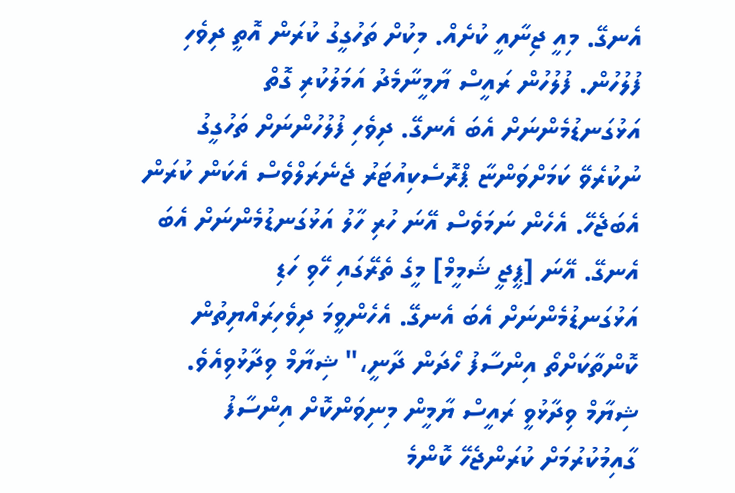އެނގޭ. މިއީ ޖިނާއީ ކުށެއް. މިކުށް ތަހުގީގު ކުރަން އޮތީ ދިވެހި ފުލުހުން. ފުލުހުން ރައީސް ޔާމީނާމެދު އަމަލުކުރި ގޮތް އަޅުގަނޑުމެންނަށް އެބަ އެނގޭ. ދިވެހި ފުލުހުންނަށް ތަހުގީގު ނުކުރެވޭ ކަމަށްވަންޏާ ޕްރޮސެކިއުޓަރު ޖެނެރަލްވެސް އެކަން ކުރަން އެބަޖެހޭ. އެހެން ނަމަވެސް އޭނަ ހުރި ހާލު އަޅުގަނޑުމެންނަށް އެބަ އެނގޭ. އޭނަ [ޕީޖީ ޝަމީމް] މީގެ ތެރޭގައި ހޭވި ހަޑި އަޅުގަނޑުމެންނަށް އެބަ އެނގޭ. އެހެންވީމަ ދިވެހިރައްޔިތުން ކޮންތާކަށްތޯ އިންސާފު ހޯދަން ދާނީ،" ޝިޔާމް ވިދާޅުވިއެވެ.
ޝިޔާމް ވިދާޅުވީ ރައީސް ޔާމީން މިނިވަންކޮށް އިންސާފު ގާއިމުކުރުމަށް ކުރަންޖެހޭ ކޮންމެ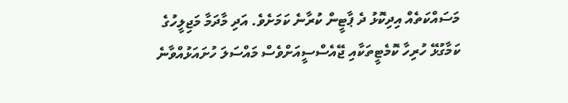މަސައްކަތެއް އިދިކޮޅު ދެ ޕާޓީން ކުރާނެ ކަމަށެވެ. އަދި މާދަމާ މަޖިލީހުގެ ކަމާގުޅޭ ހުރިހާ ކޮމެޓީތަކާއި ޖޭއެސްސީއަށްވެސް މައްސަލަ ހުށައަޅުއްވާނެ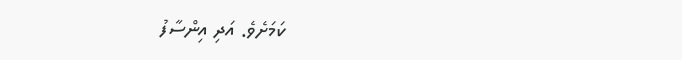ކަމަށެވެ. އަދި އިންސާފު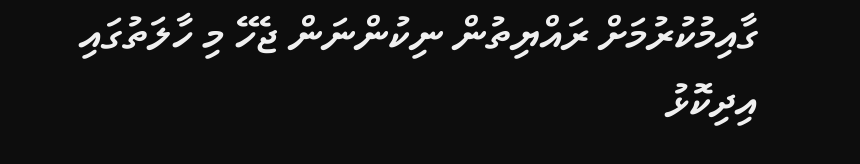ގާއިމުކުރުމަށް ރައްޔިތުން ނިކުންނަން ޖެހޭ މި ހާލަތުގައި އިދިކޮޅު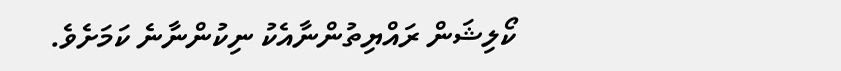ކޯލިޝަން ރައްޔިތުންނާއެކު ނިކުންނާނެ ކަމަށެވެ.